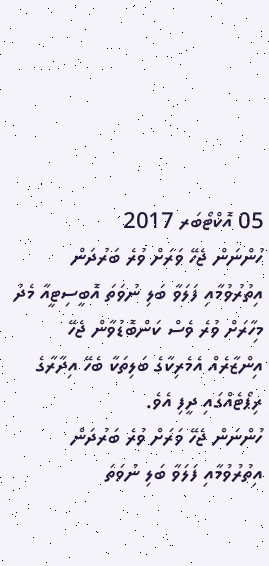05 އޮކްޓޯބަރ 2017
ހުންނަން ޖެހޭ ވަރަށް ވުރެ ބަރުދަން އިތުރުވުމާއި ފަލަވާ ބަލި ނުވަތަ އޮބީސިޓީއާ މެދު މިހާރަށް ވުރެ ވެސް ކަންބޮޑުވާން ޖެހޭ އިންޒާރެއް އެމެރިކާގެ ބަލިތަކާ ބެހޭ އިދާރާގެ ރިޕޯޓެއްގައި ދީފި އެވެ.
ހުންނަން ޖެހޭ ވަރަށް ވުރެ ބަރުދަން އިތުރުވުމާއި ފަލަވާ ބަލި ނުވަތަ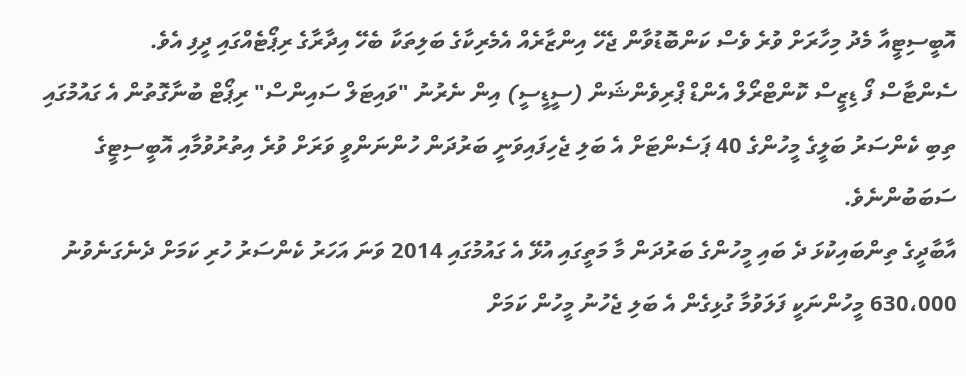އޮބީސިޓީއާ މެދު މިހާރަށް ވުރެ ވެސް ކަންބޮޑުވާން ޖެހޭ އިންޒާރެއް އެމެރިކާގެ ބަލިތަކާ ބެހޭ އިދާރާގެ ރިޕޯޓެއްގައި ދީފި އެވެ.
ސެންޓާސް ފޯ ޑިޒީސް ކޮންޓްރޯލް އެންޑް ޕްރިވެންޝަން (ސީޑީސީ) އިން ނެރުނު "ވައިޓަލް ސައިންސް" ރިޕޯޓް ބުނާގޮތުން އެ ގައުމުގައި ތިބި ކެންސަރު ބަލީގެ މީހުންގެ 40 ޕަސެންޓަށް އެ ބަލި ޖެހިފައިވަނީ ބަރުދަން ހުންނަންވީ ވަރަށް ވުރެ އިތުރުވުމާއި އޮބީސިޓީގެ ސަބަބުންނެވެ.
އާބާދީގެ ތިންބައިކުޅަ ދެ ބައި މީހުންގެ ބަރުދަން މާ މަތީގައި އުޅޭ އެ ގައުމުގައި 2014 ވަނަ އަހަރު ކެންސަރު ހުރި ކަމަށް ދެނެގަނެވުނު 630،000 މީހުންނަކީ ފަލަވުމާ ގުޅިގެން އެ ބަލި ޖެހުނު މީހުން ކަމަށް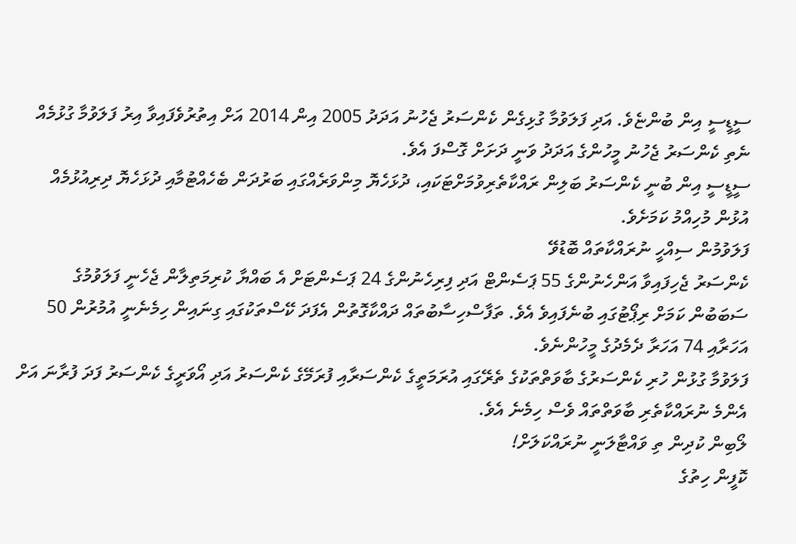ސީޑީސީ އިން ބުންޏެވެ. އަދި ފަލަވުމާ ގުޅިގެން ކެންސަރު ޖެހުނު އަދަދު 2005 އިން 2014 އަށް އިތުރުވެފައިވާ އިރު ފަލަވުމާ ގުޅުމެއް ނެތި ކެންސަރު ޖެހުނު މީހުންގެ އަދަދު ވަނީ ދަށަށް ގޮސްފަ އެވެ.
ސީޑީސީ އިން ބުނީ ކެންސަރު ބަލިން ރައްކާތެރިވުމަށްޓަކައި، ދުޅަހެޔޮ މިންވަރެއްގައި ބަރުދަން ބެހެއްޓުމާއި ދުޅަހެޔޮ ދިރިއުޅުމެއް އުޅުން މުހިއްމު ކަމަށެވެ.
ފަލަވުމުން ސިއްހީ ނުރައްކާތައް ބޮޑުވޭ
ކެންސަރު ޖެހިފައިވާ އަންހެނުންގެ 55 ޕަސެންޓް އަދި ފިރިހެނުންގެ 24 ޕަސެންޓަށް އެ ބައްޔާ ކުރިމަތިލާން ޖެހެނީ ފަލަވުމުގެ ސަބަބުން ކަމަށް ރިޕޯޓުގައި ބުނެފައިވެ އެވެ. ތަފާސްހިސާބުތައް ދައްކާގޮތުން އެފަދަ ކޭސްތަކުގައި ގިނައިން ހިމެނެނީ އުމުރުން 50 އަހަރާއި 74 އަހަރާ ދެމެދުގެ މީހުންނެވެ.
ފަލަވުމާ ގުޅުން ހުރި ކެންސަރުގެ ބާވަތްތަކުގެ ތެރޭގައި އުރަމަތީގެ ކެންސަރާއި ފުރަމޭގެ ކެންސަރު އަދި އޯވަރީގެ ކެންސަރު ފަދަ ފުރާނަ އަށް އެންމެ ނުރައްކާތެރި ބާވަތްތައް ވެސް ހިމެނެ އެވެ.
ލޯބިން ކުދިން ތި ވައްޓާލަނީ ނުރައްކަލަށް!
ކޮފީން ހިތުގެ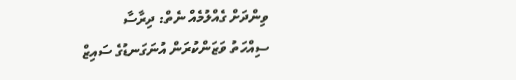ވިންދަށް ގެއްލުމެއް ނެތް: ދިރާސާ
ސިއްހަތު ވަޒަންކުރަން އުނަގަނޑުގެ ސައިޒް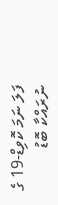ފަލަ ނަމަ ކޮވިޑް-19 ގެ ނުރައްކާ ބޮޑު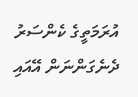އުރަމަތީގެ ކެންސަރު ދެނެގަންނަން އޭއައި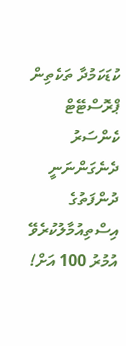ކުޑަކަމުދާ ތަކެތިން ޕްރޮސްޓޭޓް ކެންސަރު ދެނެގަންނަނީ
ދުންފަތުގެ އިސްތިއުމާލުކުރެވޭ އުމުރު 100 އަށް!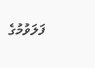ފަލަވުމުގެ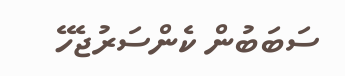ސަބަބުން ކެންސަރުޖެހޭ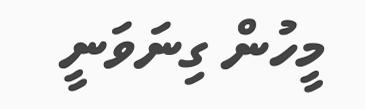މީހުން ގިނަވަނީ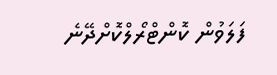ފަލަވުން ކޮންޓްރޯލްކޮށްދޭނެ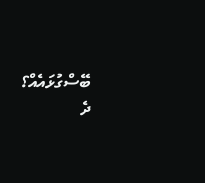ބޭސްގުޅައެއް؟
ދެ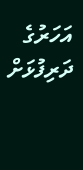އަހަރުގެ ދަރިފުޅަށް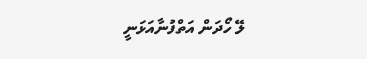ލޭ ހޯދަން އަތްފުނާއަޅަނީ